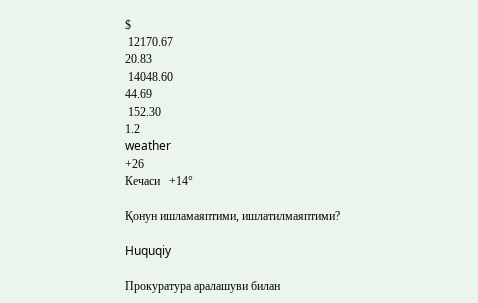$
 12170.67
20.83
 14048.60
44.69
 152.30
1.2
weather
+26
Кечаси   +14°

Қонун ишламаяптими, ишлатилмаяптими?

Huquqiy

Прокуратура аралашуви билан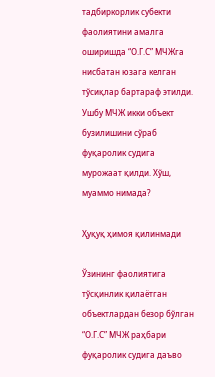тадбиркорлик субекти фаолиятини амалга оширишда “О.Г.С” МЧЖга нисбатан юзага келган тўсиқлар бартараф этилди. Ушбу МЧЖ икки объект бузилишини сўраб фуқаролик судига мурожаат қилди. Хўш, муаммо нимада?

Ҳуқуқ ҳимоя қилинмади

Ўзининг фаолиятига тўсқинлик қилаётган объектлардан безор бўлган “О.Г.С” МЧЖ раҳбари фуқаролик судига даъво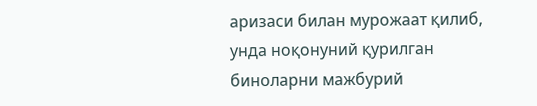аризаси билан мурожаат қилиб, унда ноқонуний қурилган биноларни мажбурий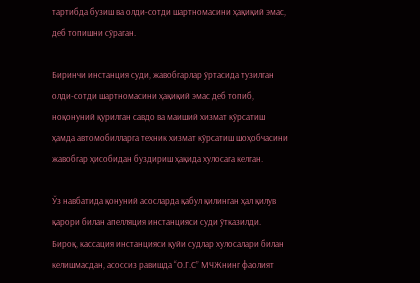тартибда бузиш ва олди-сотди шартномасини ҳақиқий эмас, деб топишни сўраган.

Биринчи инстанция суди, жавобгарлар ўртасида тузилган олди-сотди шартномасини ҳақиқий эмас деб топиб, ноқонуний қурилган савдо ва маиший хизмат кўрсатиш ҳамда автомобилларга техник хизмат кўрсатиш шоҳобчасини жавобгар ҳисобидан буздириш ҳақида хулосага келган.

Ўз навбатида қонуний асосларда қабул қилинган ҳал қилув қарори билан апелляция инстанцияси суди ўтказилди. Бироқ, кассация инстанцияси қуйи судлар хулосалари билан келишмасдан, асоссиз равишда “О.Г.С” МЧЖнинг фаолият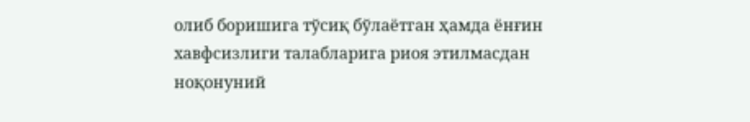олиб боришига тўсиқ бўлаётган ҳамда ёнғин хавфсизлиги талабларига риоя этилмасдан ноқонуний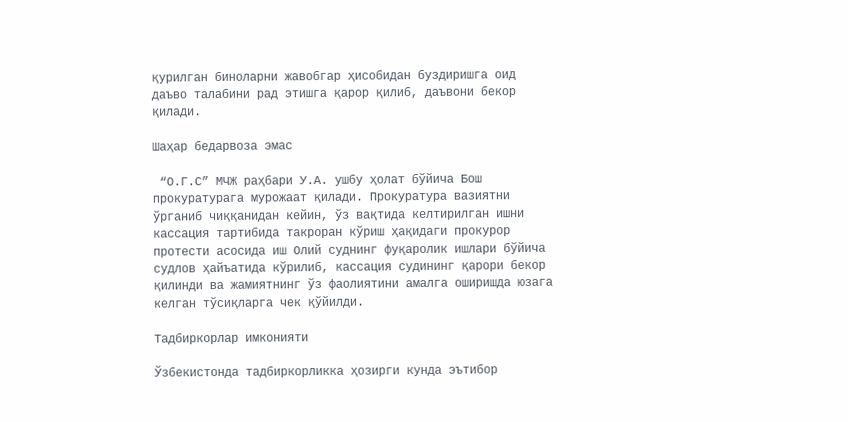қурилган биноларни жавобгар ҳисобидан буздиришга оид даъво талабини рад этишга қарор қилиб, даъвони бекор қилади.

Шаҳар бедарвоза эмас

 “О.Г.С” МЧЖ раҳбари У.А. ушбу ҳолат бўйича Бош прокуратурага мурожаат қилади. Прокуратура вазиятни ўрганиб чиққанидан кейин, ўз вақтида келтирилган ишни кассация тартибида такроран кўриш ҳақидаги прокурор протести асосида иш Олий суднинг фуқаролик ишлари бўйича судлов ҳайъатида кўрилиб, кассация судининг қарори бекор қилинди ва жамиятнинг ўз фаолиятини амалга оширишда юзага келган тўсиқларга чек қўйилди.

Тадбиркорлар имконияти

Ўзбекистонда тадбиркорликка ҳозирги кунда эътибор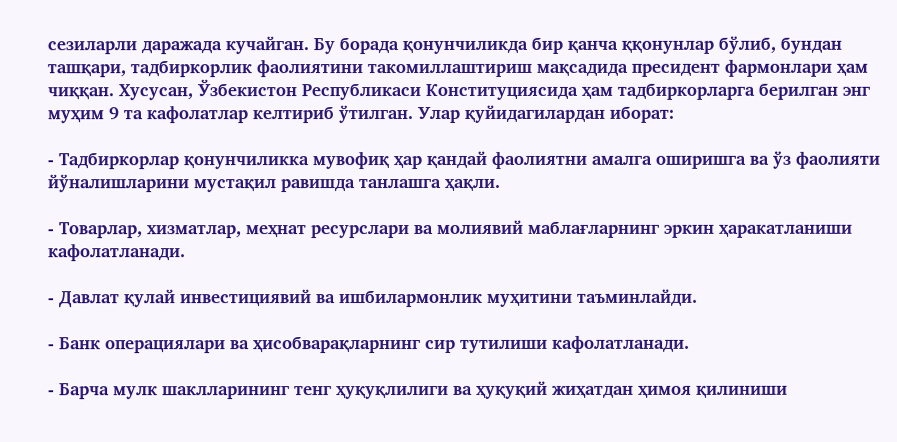сезиларли даражада кучайган. Бу борада қонунчиликда бир қанча ққонунлар бўлиб, бундан ташқари, тадбиркорлик фаолиятини такомиллаштириш мақсадида пресидент фармонлари ҳам чиққан. Хусусан, Ўзбекистон Республикаси Конституциясида ҳам тадбиркорларга берилган энг муҳим 9 та кафолатлар келтириб ўтилган. Улар қуйидагилардан иборат:

- Тадбиркорлар қонунчиликка мувофиқ ҳар қандай фаолиятни амалга оширишга ва ўз фаолияти йўналишларини мустақил равишда танлашга ҳақли.

- Товарлар, хизматлар, меҳнат ресурслари ва молиявий маблағларнинг эркин ҳаракатланиши кафолатланади.

- Давлат қулай инвестициявий ва ишбилармонлик муҳитини таъминлайди.

- Банк операциялари ва ҳисобварақларнинг сир тутилиши кафолатланади.

- Барча мулк шаклларининг тенг ҳуқуқлилиги ва ҳуқуқий жиҳатдан ҳимоя қилиниши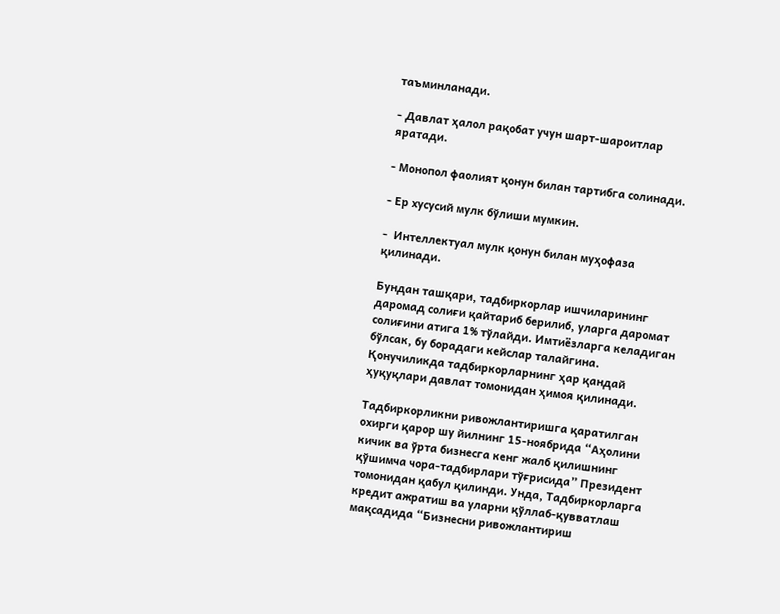таъминланади.

- Давлат ҳалол рақобат учун шарт-шароитлар яратади.

- Монопол фаолият қонун билан тартибга солинади.

- Ер хусусий мулк бўлиши мумкин.

-  Интеллектуал мулк қонун билан муҳофаза қилинади.

Бундан ташқари, тадбиркорлар ишчиларининг даромад солиғи қайтариб берилиб, уларга даромат солиғини атига 1% тўлайди. Имтиёзларга келадиган бўлсак, бу борадаги кейслар талайгина. Қонучиликда тадбиркорларнинг ҳар қандай ҳуқуқлари давлат томонидан ҳимоя қилинади.

Тадбиркорликни ривожлантиришга қаратилган охирги қарор шу йилнинг 15-ноябрида “Аҳолини кичик ва ўрта бизнесга кенг жалб қилишнинг қўшимча чора-тадбирлари тўғрисида” Президент томонидан қабул қилинди. Унда, Тадбиркорларга кредит ажратиш ва уларни қўллаб-қувватлаш мақсадида “Бизнесни ривожлантириш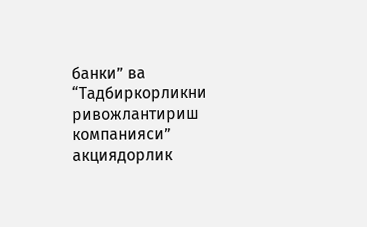банки” ва “Тадбиркорликни ривожлантириш компанияси” акциядорлик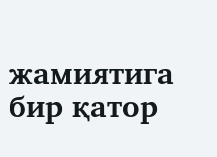жамиятига бир қатор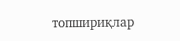топшириқлар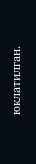юклатилган.